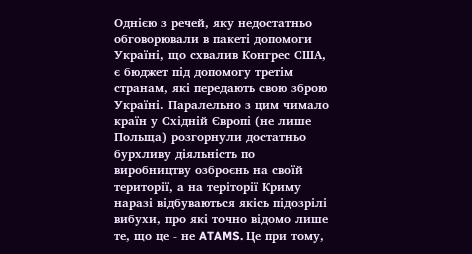Однією з речей, яку недостатньо обговорювали в пакеті допомоги Україні, що схвалив Конгрес США, є бюджет під допомогу третім странам, які передають свою зброю Україні. Паралельно з цим чимало країн у Східній Європі (не лише Польща) розгорнули достатньо бурхливу діяльність по виробництву озброєнь на своїй території, а на теріторії Криму наразі відбуваються якісь підозрілі вибухи, про які точно відомо лише те, що це - не ATAMS. Це при тому,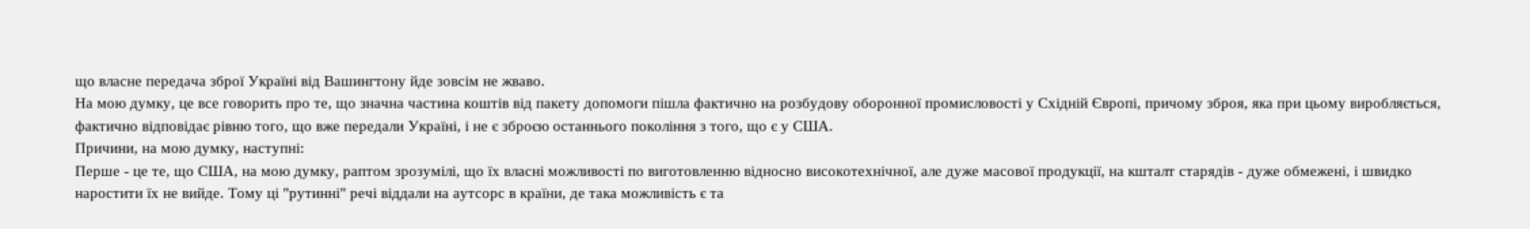що власне передача зброї Україні від Вашингтону йде зовсім не жваво.
На мою думку, це все говорить про те, що значна частина коштів від пакету допомоги пішла фактично на розбудову оборонної промисловості у Східній Європі, причому зброя, яка при цьому виробляється, фактично відповідає рівню того, що вже передали Україні, і не є зброєю останнього покоління з того, що є у США.
Причини, на мою думку, наступні:
Перше - це те, що США, на мою думку, раптом зрозумілі, що їх власні можливості по виготовленню відносно високотехнічної, але дуже масової продукції, на кшталт старядів - дуже обмежені, і швидко наростити їх не вийде. Тому ці "рутинні" речі віддали на аутсорс в країни, де така можливість є та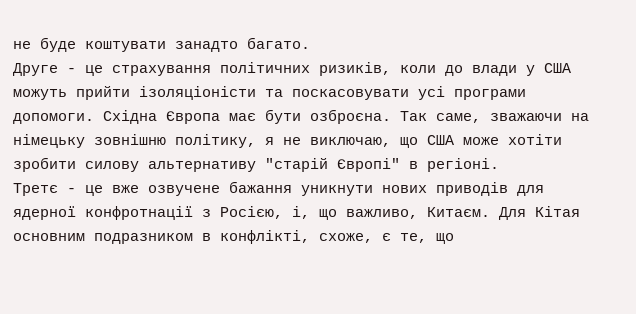не буде коштувати занадто багато.
Друге - це страхування політичних ризиків, коли до влади у США можуть прийти ізоляціоністи та поскасовувати усі програми допомоги. Східна Європа має бути озброєна. Так саме, зважаючи на німецьку зовнішню політику, я не виключаю, що США може хотіти зробити силову альтернативу "старій Європі" в регіоні.
Третє - це вже озвучене бажання уникнути нових приводів для ядерної конфротнації з Росією, і, що важливо, Китаєм. Для Кітая основним подразником в конфлікті, схоже, є те, що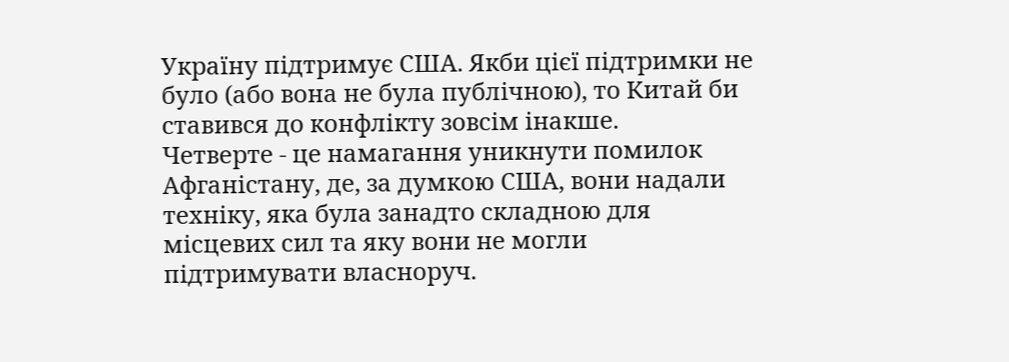Україну підтримує США. Якби цієї підтримки не було (або вона не була публічною), то Китай би ставився до конфлікту зовсім інакше.
Четверте - це намагання уникнути помилок Афганістану, де, за думкою США, вони надали техніку, яка була занадто складною для місцевих сил та яку вони не могли підтримувати власноруч.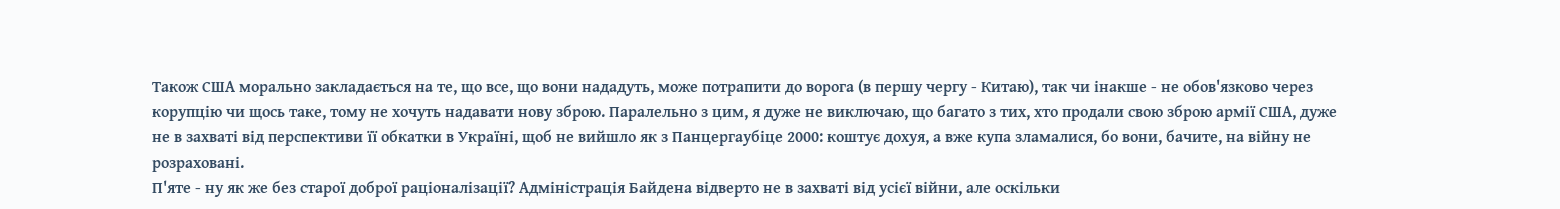Також США морально закладається на те, що все, що вони нададуть, може потрапити до ворога (в першу чергу - Китаю), так чи інакше - не обов'язково через корупцію чи щось таке, тому не хочуть надавати нову зброю. Паралельно з цим, я дуже не виключаю, що багато з тих, хто продали свою зброю армії США, дуже не в захваті від перспективи її обкатки в Україні, щоб не вийшло як з Панцергаубіце 2000: коштує дохуя, а вже купа зламалися, бо вони, бачите, на війну не розраховані.
П'яте - ну як же без старої доброї раціоналізації? Адміністрація Байдена відверто не в захваті від усієї війни, але оскільки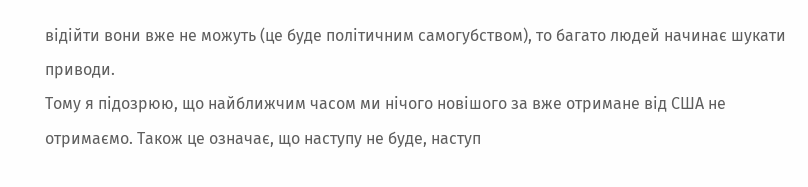відійти вони вже не можуть (це буде політичним самогубством), то багато людей начинає шукати приводи.
Тому я підозрюю, що найближчим часом ми нічого новішого за вже отримане від США не отримаємо. Також це означає, що наступу не буде, наступ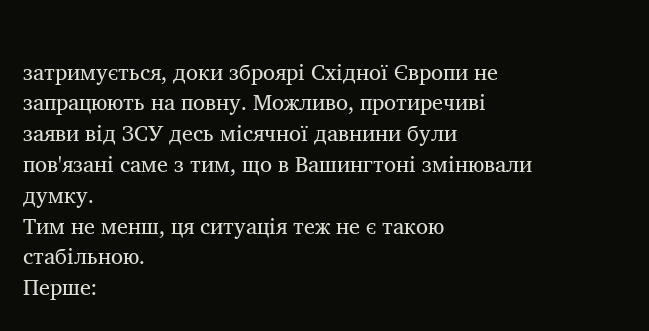затримується, доки зброярі Східної Європи не запрацюють на повну. Можливо, протиречиві заяви від ЗСУ десь місячної давнини були пов'язані саме з тим, що в Вашингтоні змінювали думку.
Тим не менш, ця ситуація теж не є такою стабільною.
Перше: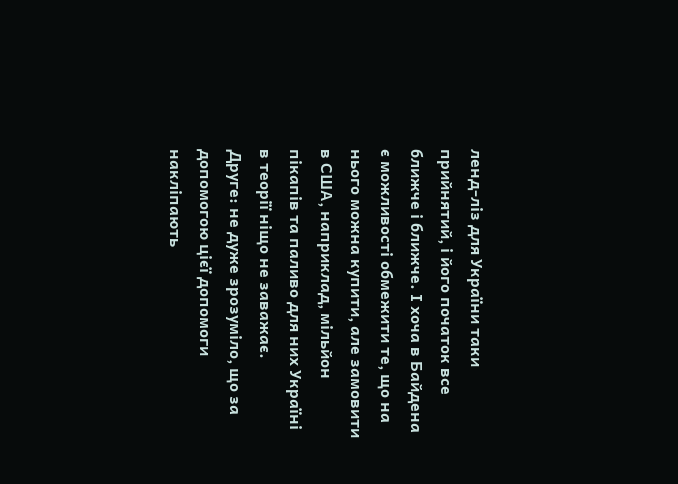ленд-ліз для України таки прийнятий, і його початок все ближче і ближче. І хоча в Байдена є можливості обмежити те, що на нього можна купити, але замовити в США, наприклад, мільйон пікапів та паливо для них Україні в теорії ніщо не заважає.
Друге: не дуже зрозуміло, що за допомогою цієї допомоги накліпають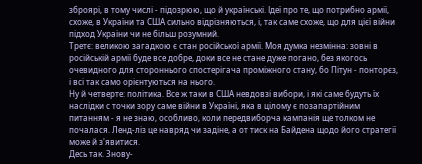зброярі, в тому числі - підозрюю, що й українські. Ідеї про те, що потрибно армії, схоже, в України та США сильно відрізняються, і, так саме схоже, що для цієї війни підход Украіни чи не більш розумний.
Третє: великою загадкою є стан російської армії. Моя думка незмінна: зовні в російській армії буде все добре, доки все не стане дуже погано, без якогось очевидного для стороннього спостерігача проміжного стану, бо Пітун - понторєз, і всі так само орієнтуються на нього.
Ну й четверте: політика. Все ж таки в США невдовзі вибори, і які саме будуть їх наслідки с точки зору саме війни в Україні, яка в цілому є позапартійним питанням - я не знаю, особливо, коли передвиборча кампанія ще толком не почалася. Ленд-ліз це навряд чи задіне, а от тиск на Байдена щодо його стратегії може й з'явитися.
Десь так. Знову-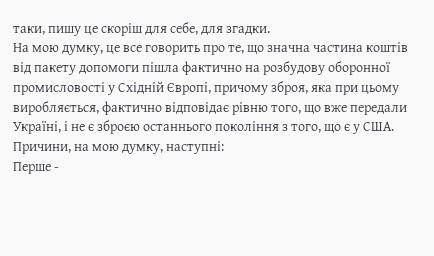таки, пишу це скоріш для себе, для згадки.
На мою думку, це все говорить про те, що значна частина коштів від пакету допомоги пішла фактично на розбудову оборонної промисловості у Східній Європі, причому зброя, яка при цьому виробляється, фактично відповідає рівню того, що вже передали Україні, і не є зброєю останнього покоління з того, що є у США.
Причини, на мою думку, наступні:
Перше -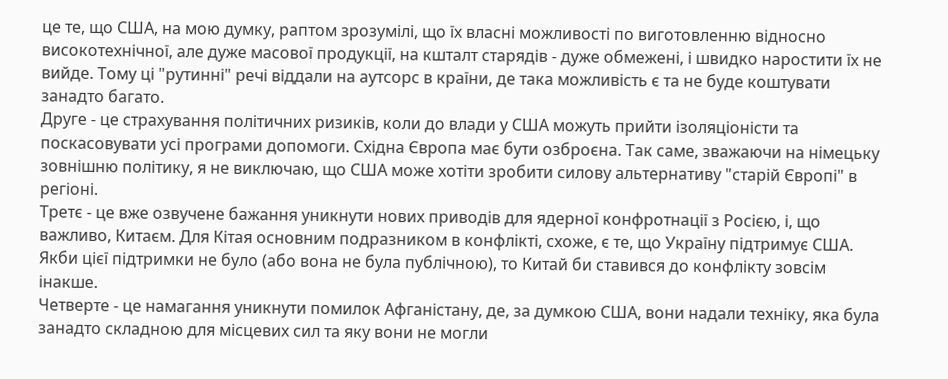це те, що США, на мою думку, раптом зрозумілі, що їх власні можливості по виготовленню відносно високотехнічної, але дуже масової продукції, на кшталт старядів - дуже обмежені, і швидко наростити їх не вийде. Тому ці "рутинні" речі віддали на аутсорс в країни, де така можливість є та не буде коштувати занадто багато.
Друге - це страхування політичних ризиків, коли до влади у США можуть прийти ізоляціоністи та поскасовувати усі програми допомоги. Східна Європа має бути озброєна. Так саме, зважаючи на німецьку зовнішню політику, я не виключаю, що США може хотіти зробити силову альтернативу "старій Європі" в регіоні.
Третє - це вже озвучене бажання уникнути нових приводів для ядерної конфротнації з Росією, і, що важливо, Китаєм. Для Кітая основним подразником в конфлікті, схоже, є те, що Україну підтримує США. Якби цієї підтримки не було (або вона не була публічною), то Китай би ставився до конфлікту зовсім інакше.
Четверте - це намагання уникнути помилок Афганістану, де, за думкою США, вони надали техніку, яка була занадто складною для місцевих сил та яку вони не могли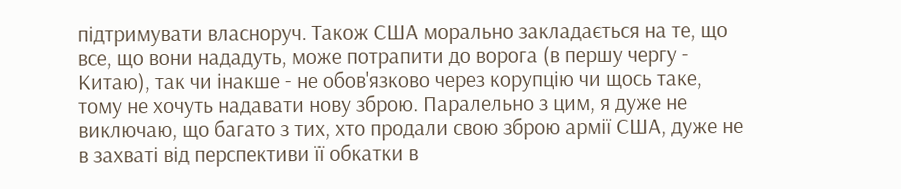підтримувати власноруч. Також США морально закладається на те, що все, що вони нададуть, може потрапити до ворога (в першу чергу - Китаю), так чи інакше - не обов'язково через корупцію чи щось таке, тому не хочуть надавати нову зброю. Паралельно з цим, я дуже не виключаю, що багато з тих, хто продали свою зброю армії США, дуже не в захваті від перспективи її обкатки в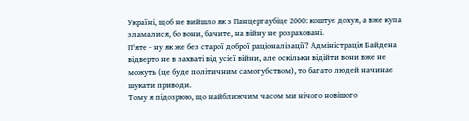Україні, щоб не вийшло як з Панцергаубіце 2000: коштує дохуя, а вже купа зламалися, бо вони, бачите, на війну не розраховані.
П'яте - ну як же без старої доброї раціоналізації? Адміністрація Байдена відверто не в захваті від усієї війни, але оскільки відійти вони вже не можуть (це буде політичним самогубством), то багато людей начинає шукати приводи.
Тому я підозрюю, що найближчим часом ми нічого новішого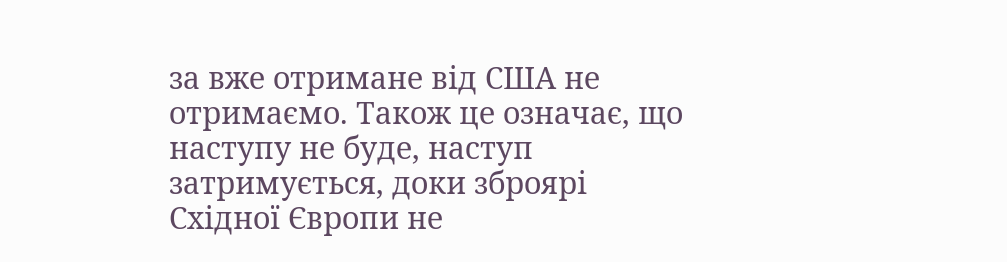за вже отримане від США не отримаємо. Також це означає, що наступу не буде, наступ затримується, доки зброярі Східної Європи не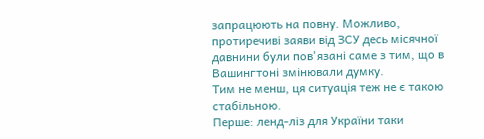запрацюють на повну. Можливо, протиречиві заяви від ЗСУ десь місячної давнини були пов'язані саме з тим, що в Вашингтоні змінювали думку.
Тим не менш, ця ситуація теж не є такою стабільною.
Перше: ленд-ліз для України таки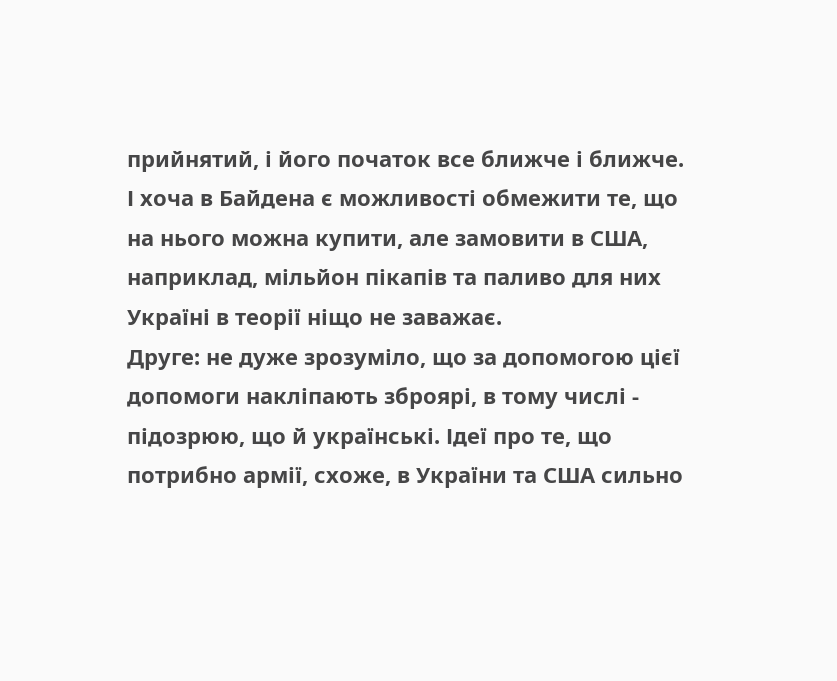прийнятий, і його початок все ближче і ближче. І хоча в Байдена є можливості обмежити те, що на нього можна купити, але замовити в США, наприклад, мільйон пікапів та паливо для них Україні в теорії ніщо не заважає.
Друге: не дуже зрозуміло, що за допомогою цієї допомоги накліпають зброярі, в тому числі - підозрюю, що й українські. Ідеї про те, що потрибно армії, схоже, в України та США сильно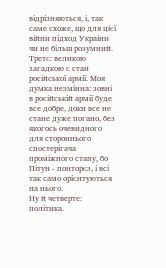відрізняються, і, так саме схоже, що для цієї війни підход Украіни чи не більш розумний.
Третє: великою загадкою є стан російської армії. Моя думка незмінна: зовні в російській армії буде все добре, доки все не стане дуже погано, без якогось очевидного для стороннього спостерігача проміжного стану, бо Пітун - понторєз, і всі так само орієнтуються на нього.
Ну й четверте: політика.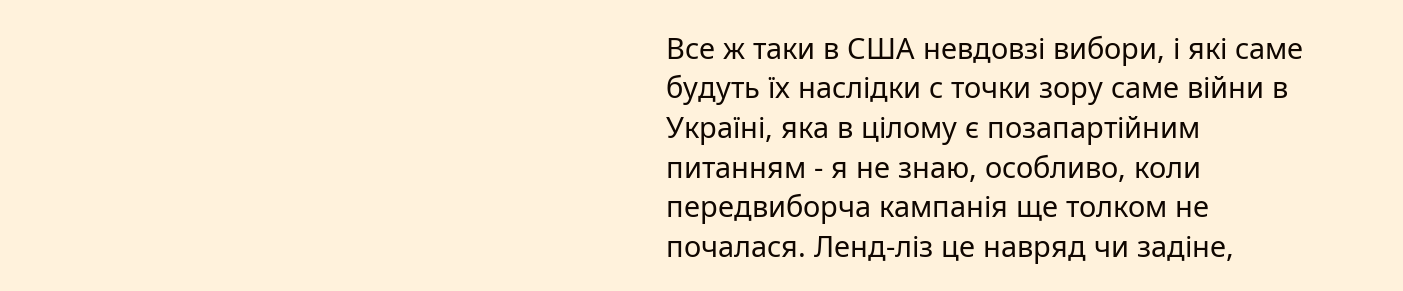Все ж таки в США невдовзі вибори, і які саме будуть їх наслідки с точки зору саме війни в Україні, яка в цілому є позапартійним питанням - я не знаю, особливо, коли передвиборча кампанія ще толком не почалася. Ленд-ліз це навряд чи задіне,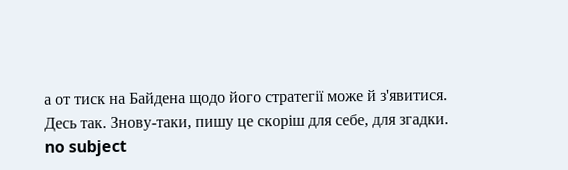а от тиск на Байдена щодо його стратегії може й з'явитися.
Десь так. Знову-таки, пишу це скоріш для себе, для згадки.
no subject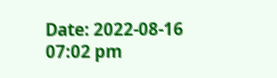Date: 2022-08-16 07:02 pm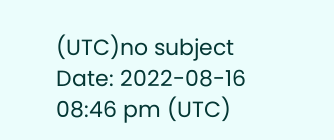(UTC)no subject
Date: 2022-08-16 08:46 pm (UTC)